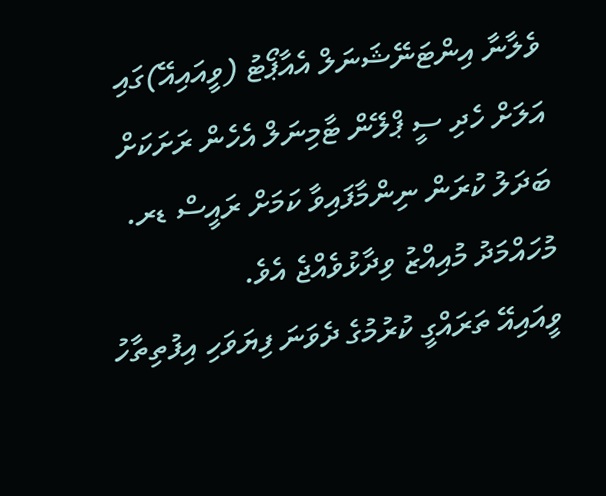ވެލާނާ އިންޓަނޭޝަނަލް އެއާޕޯޓު (ވީއައިއޭ)ގައި އަލަށް ހެދި ސީ ޕްލޭން ޓާމިނަލް އެހެން ރަށަކަށް ބަދަލު ކުރަން ނިންމާފައިވާ ކަމަށް ރައީސް ޑރ. މުހައްމަދު މުއިއްޒު ވިދާޅުވެއްޖެ އެވެ.
ވީއައިއޭ ތަރައްގީ ކުރުމުގެ ދެވަނަ ފިޔަވަހި އިފުތިތާހު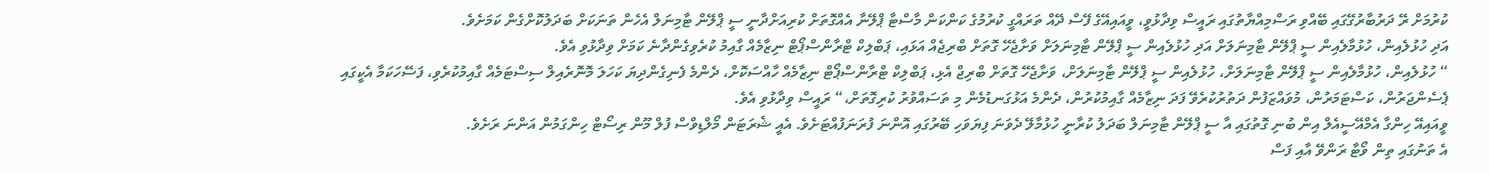ކުރުމަށް ރޭ ދަރުބާރުގޭގައި ބޭއްވި ރަސްމިއްޔާތުގައި ރައީސް ވިދާޅުވީ، ވީއައިއޭގެ ފޭސް ދޭއް ތަރައްގީ ކުރުމުގެ ކަންކަން މާސްޓާ ޕްލޭނާ އެއްގޮތަށް ކުރިއަށްދާނީ ސީ ޕްލޭން ޓާމިނަލް އެހެން ތަނަކަށް ބަދަލުކޮށްގެން ކަމަށެވެ.
އަދި ހުޅުލެއިން، ހުޅުމާލެއިން ސީ ޕްލޭން ޓާމިނަލަށް އަދި ހުޅުލެއިން ސީ ޕްލޭން ޓާމިނަލަށް ވަށާޖެހޭ ގޮތަށް ބްރިޖެއް އަޅައި، ޕަބްލިކް ޓްރާންސްޕޯޓް ނިޒާމެއް ގާއިމު ކުރެވިގެންދާނެ ކަމަށް ވިދާޅުވި އެވެ.
“ ހުޅުލެއިން، ހުޅުމާލެއިން ސީ ޕްލޭން ޓާމިނަލަށް، ހުޅުލެއިން ސީ ޕްލޭން ޓާމިނަލަށް، ވަށާޖެހޭ ގޮތަށް ބްރިޖް އެޅި، ޕަބްލިކް ޓްރާންސްޕޯޓް ނިޒާމެއް ހާއްސަކޮށް، ދެންމެ ފެނިގެންދިޔަ ކަހަލަ މޮނޮރެއިލް ސިސްޓަމެއް ގާއިމުކުރެވި، ފަސޭހަކަމާ އެކީގައި ޕެސެންޖަރުން، ކަސްޓަމަރުން، މުވައްޒަފުން ދަތުރުކުރެވޭ ފަދަ ނިޒާމެއް ގާއިމުކުރުން، ދެންމެ އަޅުގަނޑުމެން މި ތަސައްވުރު ކުރިގޮތަށް،“ ރައީސް ވިދާޅުވި އެވެ.
ވީއައިއޭ ހިންގާ އެމްއޭސީއެލް އިން ބުނި ގޮތުގައި އާ ސީ ޕްލޭން ޓާމިނަލް ބަދަލު ކުރާނީ ހުޅުމާލޭ ދެވަނަ ފިޔަވަހި ބޭރުގައި އޮންނަ ފުރަނަފުއްޓަށެވެ. އެއީ ޝެރަޓަން މޯލްޑިވްސް ފުލް މޫން ރިސޯޓް ހިންގަމުން އަންނަ ރަށެވެ.
އެ ތަނުގައި ތިން ވޯޓާ ރަންވޭ އާއި ފަސް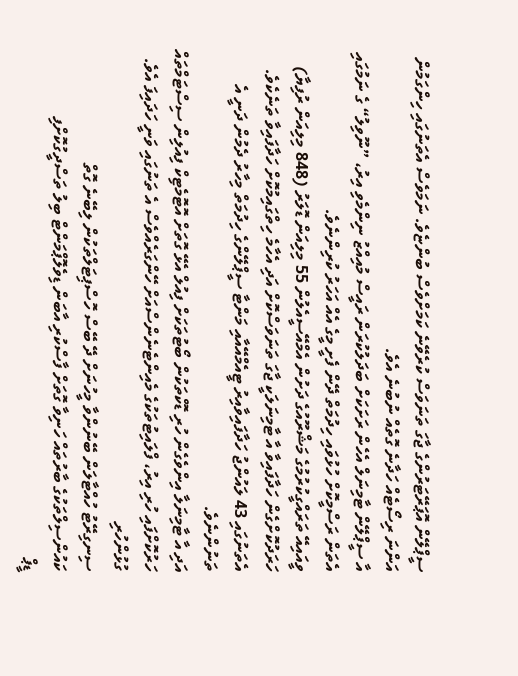ސީޕްލޭން އޮޕަރޭޓަރުންގެ ޖާގަ ތަނަވަސް ކުރެވޭނެ ކަމަށްވެސް ބުންޏެވެ. ނަމަވެސް އެތަނުގައި ހިންގަމުން އަންނަ ރިސޯޓެއް ހަދާނެ ގޮތެއް ނުބުނެ އެވެ.
އާ ސީޕްލޭން ޓާމިނަލް އެހެން ރަށަކަށް ބަދަލުކުރަން ރައީސް މުއިއްޒު ނިންމެވި އިރު، ”ނޫވިލު“ ގެ ނަމުގައި އެތަން ރަސްމީކޮށް ހުޅުވައި ހިދުމަތް ދޭން ފެށީ މީގެ އެއް އަހަރު ކުރިންނެވެ.
ވީއައިއޭ ތަރައްގީކުރުމުގެ މަޝްރޫއުގެ ދަށުން އެމްއޭސީއެލުން 55 މިލިއަން ޑޮލަރު (848 މިލިއަން ރުފިޔާ) ހަރަދުކޮށްގެން ހަދާފައިވާ އާ ޓާމިނަލަކީ ޖާގަ ތަނަވަސްކޮށް އަދި އެހާމެ ހިތްގައިމުކޮށް ހަދާފައިވާ ތަނެކެވެ. އެތަނުގައި 43 ލައުންޖު ހަދާފައިވާއިރު ޓީއެމްއޭއާއި މަންޓާ ސީޕްލޭންގެ ހިދުމަތް މިހާރު ދެމުން ދަނީ އެ ތަނުންނެވެ.
އަދި އާ ޓާމިނަލާ އިންވެގެން ހުރި ޑޮކްތަކުން ބޯޓުތަކަށް ފިއުލް އެޅޭ ގޮތަށް އޮޓޮމެޓިކް ފިއުލިން ސިސްޓަމްތައް ހަރުކޮށްފައި ހުރި އިރު، ފްލައިޓުތަކުގެ މެއިންޓެނެންސްއަށް ހޭންގަރެއްވެސް އެ ތަނުގައި ވަނީ ހަދައިފަ އެވެ.
ގުޅުންހުރި
ސިނގިރޭޓު ހުއްޓާލަން ބޭނުންވާ މީހުނަށް ދޭ ބޭސް ހޮސްޕިޓަލްތަކުން ލިބޭނެ ގޮތް
ކައުންސިލްތަކުގެ ބާރުތައް ހަނިވާ ގޮތަށް ފާސްކުރި އާބަން ޑިވެލޮޕްމަންޓް ބިލު ތަސްދީގުކޮށްފި
ޑީޕް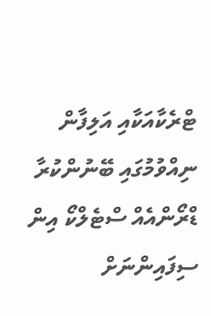ޓްރެކާއަކާއި އަލިފާން ނިއްވުމުގައި ބޭނުންކުރާ ޑްރޯންއެއް ސްޓެލްކޯ އިން ސިފައިންނަށް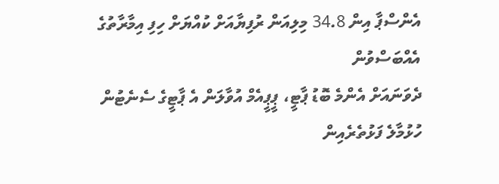އެންސްޕާ އިން 34.8 މިލިއަން ރުފިޔާއަށް ކުއްޔަށް ހިފި އިމާރާތުގެ އެއްބަސްވުން
ދެވަނައަށް އެންމެ ބޮޑު ޕާޓީ، ޕީޕީއެމް އުވާލަން އެ ޕާޓީގެ ސެނެޓުން
ހުޅުމާލެ ފަޅުތެރެއިން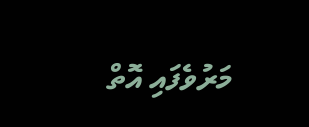މަރުވެފައި އޮތް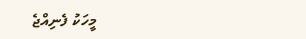މީހަކު ފެނިއްޖެ